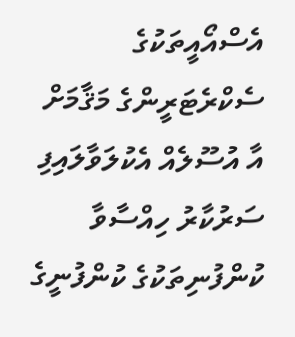އެސްއޯއީތަކުގެ ސެކްރެޓަރީންގެ މަޤާމަށް އާ އުސޫލެއް އެކުލަވާލައިފި
ސަރުކާރު ހިއްސާވާ ކުންފުނިތަކުގެ ކުންފުނީގެ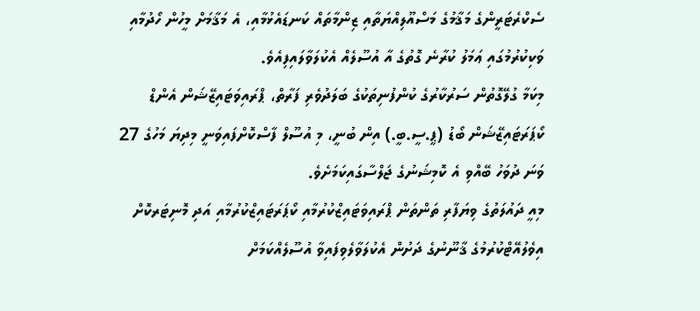ސެކްރެޓަރީންގެ މަޤާމުގެ މަސްއޫލިއްޔަތާއި ޒިންމާތައް ކަނޑައެޅުމާއި، އެ މަޤާމަށް މީހުން ހޯދުމާއި ވަކިކުރުމުގައި ޢަމަލު ކުރާނެ ގޮތުގެ އާ އުސޫލެއް އެކުލަވާލައިފިއެވެ.
މިކަމާ ގުލޭގޮތުން ސަރުކާރުގެ ކުންފުނިތަކުގެ ބަލަދުވެރި ފަރާތް، ޕްރައިވަޓައިޒޭޝަން އެންޑް ކޯޕަރަޓައިޒޭޝަން ބޯޑު (ޕީ.ސީ.ބީ.) އިން ބުނީ، މި އުސޫލް ފާސްކޮށްފައިވަނީ މިދިޔަ މަހުގެ 27 ވަނަ ދުވަހު ބޭއްވި އެ ކޮމިޝަނުގެ ޖަލްސާގައިކަމަށެވެ.
މިއީ ދައުލަތުގެ ވިޔަފާރި ތަންތަން ޕްރައިވަޓައިޒްކުރުމާއި ކޯޕަރަޓައިޒްކުރުމާއި އަދި މޮނިޓަރކޮށް އިވެލުއޭޓްކުރުމުގެ ޤާނޫނުގެ ދަށުން އެކުލަވާލެވިފައިވާ އުސޫލެއްކަމަށް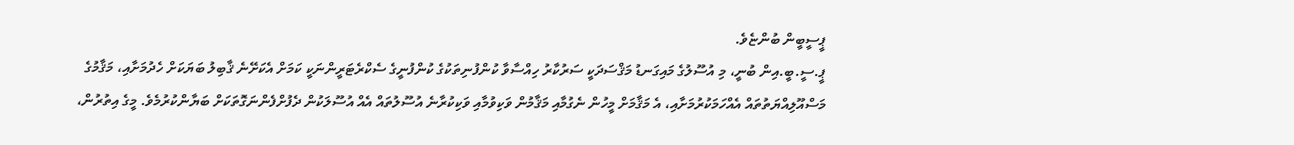ޕީސީބީން ބުންޏެވެ.
ޕީ.ސީ.ބީ.އިން ބުނީ، މި އުސޫލުގެ މައިގަނޑު މަޤްސަދަކީ ސަރުކާރު ހިއްސާވާ ކުންފުނިތަކުގެ ކުންފުނީގެ ސެކްރެޓަރީންނަކީ ކަމަށް އެކަށޭނެ ޤާބިލު ބަޔަކަށް ހެދުމަށާއި، މަޤާމުގެ މަސްއޫލިއްޔަތުތައް އެއްހަމަކުރުމަށާއި، އެ މަޤާމަށް މީހުން ނެގުމާއި މަޤާމުން ވަކިވުމާއި ވަކިކުރާނެ އުސޫލުތައް އެއް އުސޫލަކުން ދެފުށްފެންނަގޮތަކަށް ބަޔާންކުރުމެވެ. މީގެ އިތުރުން،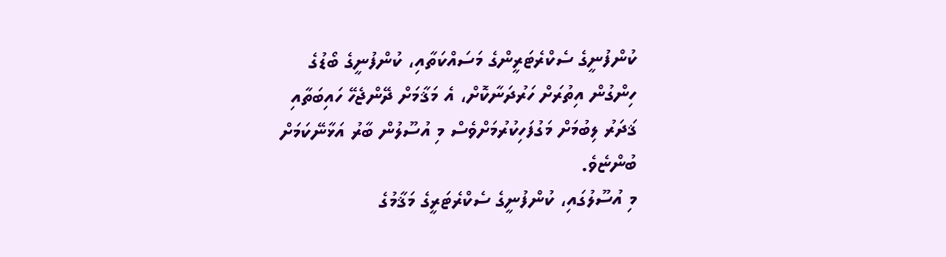ކުންފުނީގެ ސެކްރެޓަރީންގެ މަސައްކަތާއި، ކުންފުނީގެ ބޯޑުގެ ހިންގުން އިތުރަށް ހަރުދަނާކޮށް، އެ މަޤާމަށް ދޭންޖެހޭ ހައިބަތާއި ޤަދަރު ލިބުމަށް މަގުފަހިކުރުމަށްވެސް މި އުސޫލުން ބާރު އަޅާނޭކަމަށް ބުންޏެވެ.
މި އުސޫލުގައި، ކުންފުނީގެ ސެކްރެޓަރީގެ މަޤާމުގެ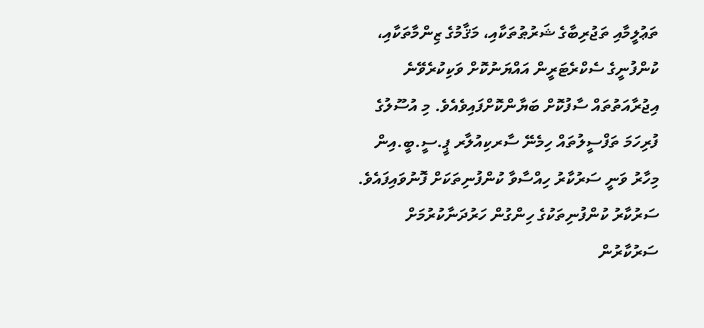ތަޢުލީމާއި ތަޖުރިބާގެ ޝަރުޠުތަކާއި، މަޤާމުގެ ޒިންމާތަކާއި، ކުންފުނީގެ ސެކްރެޓަރީން އައްޔަނުކޮށް ވަކިކުރެވޭނެ އިޖުރާއަތުތައް ސާފުކޮށް ބަޔާންކޮށްފައިވެއެވެ. މި އުސޫލުގެ ފުރިހަމަ ތަފްސީލުތައް ހިމެނޭ ސާރކިއުލާރ ޕީ.ސީ.ބީ.އިން މިހާރު ވަނީ ސަރުކާރު ހިއްސާވާ ކުންފުނިތަކަށް ފޮނުވައިފައެވެ.
ސަރުކާރު ކުންފުނިތަކުގެ ހިންގުން ހަރުދަނާކުރުމަށް ސަރުކާރުން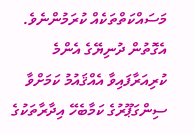މަސައްކަތްތަކެއް ކުރަމުންނެވެ. އެގޮތުން ދުނިޔޭގެ އެންމެ ކުރިއަރާފައިވާ އެއްޤައުމު ކަމަށްވާ ސިންގަޕޫރުގެ ކަމާބެހޭ އިދާރާތަކުގެ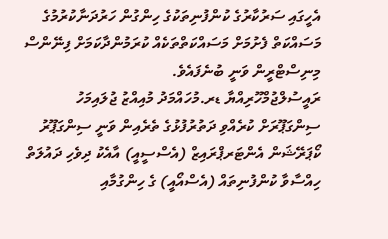އެހީގައި ސަރުކާރުގެ ކުންފުނިތަކުގެ ހިންގުން ހަރުދަނާކުރުމުގެ މަސައްކަތް ފެށުމަށް މަސައްކަތްތަކެއް ކުރަމުންދާކަމަށް ފިނޭންސް މިނިސްޓްރީން ވަނީ ބުނެފައެވެ.
ރައީސުލްޖުމްހޫރިއްޔާ ޑރ.މުހައްމަދު މުއިއްޒު ޖުލައިމަހު ސިންގަޕޫރަށް ކުރެއްވި ދަތުރުފުޅުގެ ތެރެއިން ވަނީ ސިންގަޕޫރު ކޯޕަރޭޝަން އެންޓަރޕްރައިޒް (އެސްސީއީ) އާއެކު ދިވެހި ދައުލަތް ހިއްސާވާ ކުންފުނިތައް (އެސްއޯއީ) ގެ ހިންގުމާއި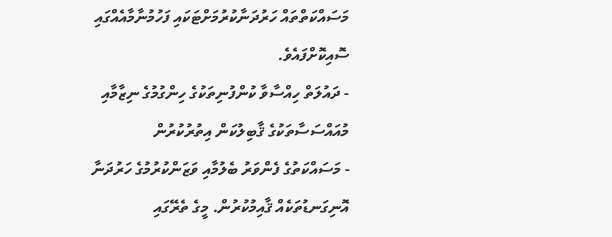މަސައްކަތްތައް ހަރުދަނާކުރުމަށްޓަކައި ފަހުމުނާމާއެއްގައި ސޮއިކޮށްފައެވެ.
- ދައުލަތް ހިއްސާވާ ކުންފުނިތަކުގެ ހިންގުމުގެ ނިޒާމާއި މުއައްސަސާތަކުގެ ޤާބިލުކަން އިތުރުކުރުން
- މަސައްކަތުގެ ފެންވަރު ބެލުމާއި ވަޒަންކުރުމުގެ ހަރުދަނާ އޮނިގަނޑުތަކެއް ޤާއިމުކުރުން. މީގެ ތެރޭގައި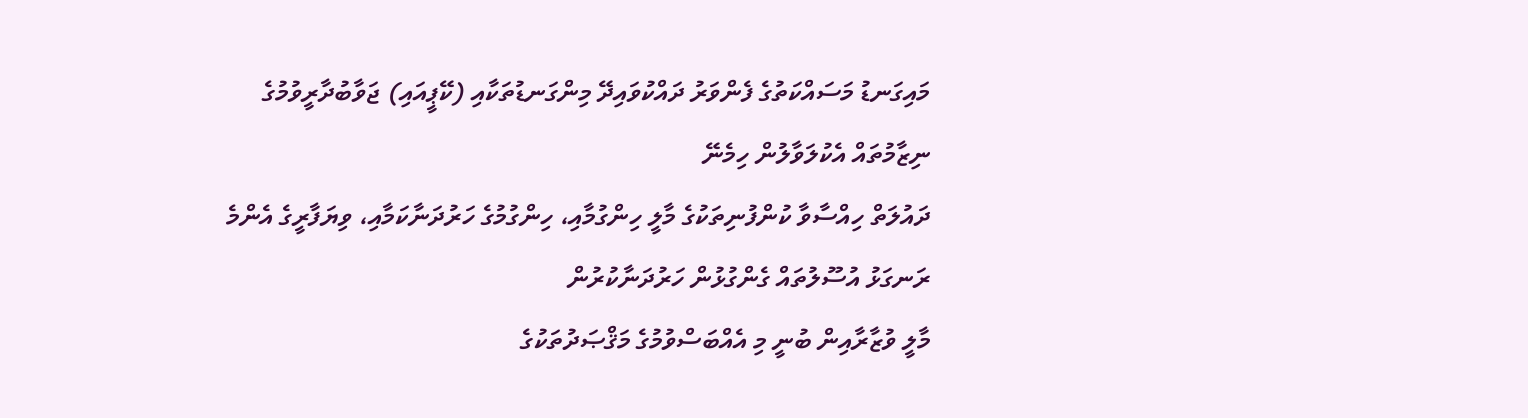މައިގަނޑު މަސައްކަތުގެ ފެންވަރު ދައްކުވައިދޭ މިންގަނޑުތަކާއި (ކޭޕީއައި) ޖަވާބުދާރީވުމުގެ ނިޒާމުތައް އެކުލަވާލުން ހިމެނޭ
ދައުލަތް ހިއްސާވާ ކުންފުނިތަކުގެ މާލީ ހިންގުމާއި، ހިންގުމުގެ ހަރުދަނާކަމާއި، ވިޔަފާރީގެ އެންމެ ރަނގަޅު އުސޫލުތައް ގެންގުޅުން ހަރުދަނާކުރުން
މާލީ ވުޒާރާއިން ބުނީ މި އެއްބަސްވުމުގެ މަޤްޞަދުތަކުގެ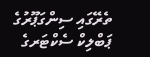ތެރޭގައި ސިންގަޕޫރުގެ ޕަބްލިކް ސެކްޓަރގެ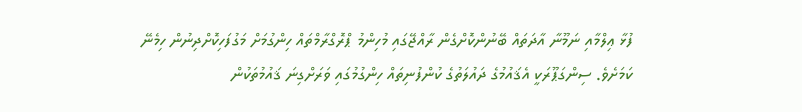ފުޅާ ޢިލްމާއި ނަމޫނާ އާދަތައް ބޭނުންކޮށްގެން ރާއްޖޭގައި މުހިންމު ޕްރޮގްރާމްތައް ހިންގުމަށް މަގުފަހިކޮށްދިނުން ހިމެނޭ ކަމަށެވެ. ސިންގަޕޫރަކީ އެޤައުމުގެ ދައުލަތުގެ ކުންފުނިތައް ހިންގުމުގައި ވަރަށްގިނަ ޤައުމުތަކުން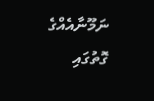ނަމޫނާއެއްގެ ގޮތުގައި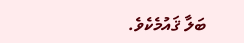ބަލާ ޤައުމެކެވެ.